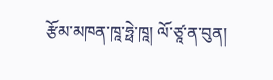རྩོམ་མཁན་ཁཱ་ཧྥེ་ཁཱ། ལོ་ཙཱ་ན་བུན།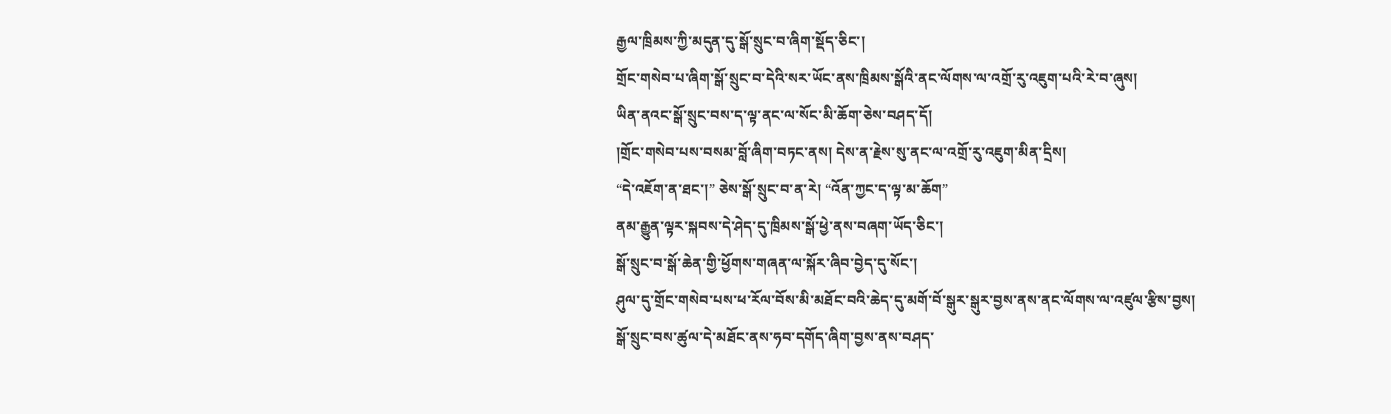རྒྱལ་ཁྲིམས་ཀྱི་མདུན་དུ་སྒོ་སྲུང་བ་ཞིག་སྡོད་ཅིང་།
གྲོང་གསེབ་པ་ཞིག་སྒོ་སྲུང་བ་དེའི་སར་ཡོང་ནས་ཁྲིམས་སྒོའི་ནང་ལོགས་ལ་འགྲོ་རུ་འཇུག་པའི་རེ་བ་ཞུས།
ཡིན་ནའང་སྒོ་སྲུང་བས་ད་ལྟ་ནང་ལ་སོང་མི་ཆོག་ཅེས་བཤད་དོ།
།གྲོང་གསེབ་པས་བསམ་བློ་ཞིག་བཏང་ནས། དེས་ན་རྗེས་སུ་ནང་ལ་འགྲོ་རུ་འཇུག་མིན་དྲིས།
“དེ་འཇོག་ན་ཐང་།” ཅེས་སྒོ་སྲུང་བ་ན་རེ། “འོན་ཀྱང་ད་ལྟ་མ་ཆོག”
ནམ་རྒྱུན་ལྟར་སྐབས་དེ་ཤེད་དུ་ཁྲིམས་སྒོ་ཕྱེ་ནས་བཞག་ཡོད་ཅིང་།
སྒོ་སྲུང་བ་སྒོ་ཆེན་གྱི་ཕྱོགས་གཞན་ལ་སྐོར་ཞིབ་བྱེད་དུ་སོང་།
ཤུལ་དུ་གྲོང་གསེབ་པས་ཕ་རོལ་བོས་མི་མཐོང་བའི་ཆེད་དུ་མགོ་བོ་སྒུར་སྒུར་བྱས་ནས་ནང་ལོགས་ལ་འཛུལ་རྩིས་བྱས།
སྒོ་སྲུང་བས་ཚུལ་དེ་མཐོང་ནས་ཧབ་དགོད་ཞིག་བྱས་ནས་བཤད་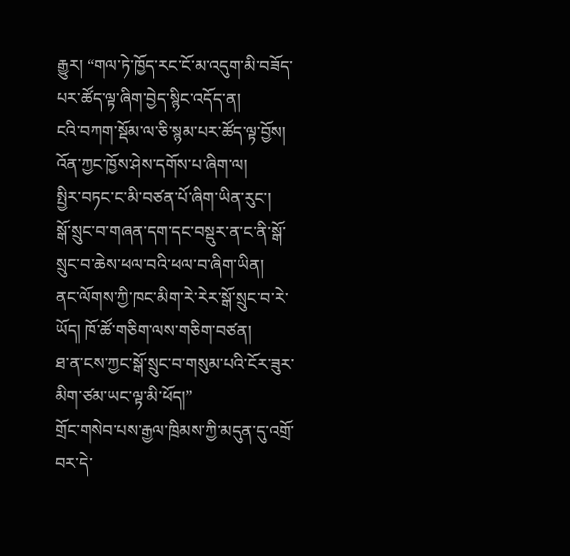རྒྱུར། “གལ་ཏེ་ཁྱོད་རང་ངོ་མ་འདུག་མི་བཟོད་པར་ཚོད་ལྟ་ཞིག་བྱེད་སྙིང་འདོད་ན།
ངའི་བཀག་སྡོམ་ལ་ཅི་སྙམ་པར་ཚོད་ལྟ་བྱོས། འོན་ཀྱང་ཁྱོས་ཤེས་དགོས་པ་ཞིག་ལ།
སྤྱིར་བཏང་ང་མི་བཙན་པོ་ཞིག་ཡིན་རུང་།
སྒོ་སྲུང་བ་གཞན་དག་དང་བསྡུར་ན་ང་ནི་སྒོ་སྲུང་བ་ཆེས་ཕལ་བའི་ཕལ་བ་ཞིག་ཡིན།
ནང་ལོགས་ཀྱི་ཁང་མིག་རེ་རེར་སྒོ་སྲུང་བ་རེ་ཡོད། ཁོ་ཚོ་གཅིག་ལས་གཅིག་བཙན།
ཐ་ན་ངས་ཀྱང་སྒོ་སྲུང་བ་གསུམ་པའི་ངོར་ཟུར་མིག་ཙམ་ཡང་ལྟ་མི་ཕོད།”
གྲོང་གསེབ་པས་རྒྱལ་ཁྲིམས་ཀྱི་མདུན་དུ་འགྲོ་བར་དེ་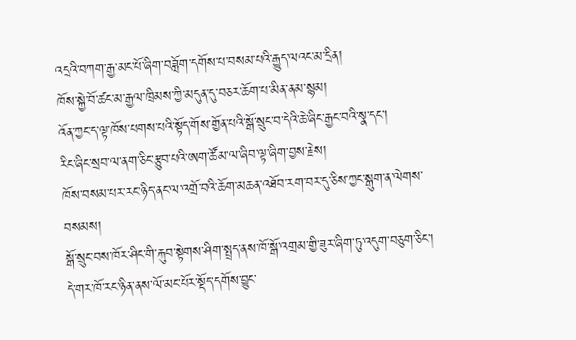འདྲའི་བཀག་རྒྱ་མང་པོ་ཞིག་བཟློག་དགོས་པ་བསམ་པའི་རྒྱུད་ལའང་མ་དྲིན།
ཁོས་སྐྱེ་བོ་ཚང་མ་རྒྱལ་ཁྲིམས་ཀྱི་མདུན་དུ་བཅར་ཆོག་པ་མིན་ནམ་སྙམ།
འོན་ཀྱང་ད་ལྟ་ཁོས་པགས་པའི་སྟོད་གོས་གྱོན་པའི་སྒོ་སྲུང་བ་དེའི་ཆེ་ཞིང་རྒྱང་བའི་སྣ་དང་།
རིང་ཞིང་སྲབ་ལ་ནག་ཅིང་རྩུབ་པའི་ཨག་ཚོམ་ལ་ཞིབ་ལྟ་ཞིག་བྱས་རྗེས།
ཁོས་བསམ་པར་རང་ཉིད་ནང་ལ་འགྲོ་བའི་ཆོག་མཆན་འཐོབ་རག་བར་དུ་ཅིས་ཀྱང་སྒུག་ན་ལེགས་བསམས།
སྒོ་སྲུང་བས་ཁོར་ཤིང་གི་རྐུབ་སྟེགས་ཤིག་སྤྲད་ནས་ཁོ་སྒོ་འགྲམ་གྱི་ཟུར་ཞིག་ཏུ་འདུག་བཅུག་ཅིང་།
དེ་གར་ཁོ་རང་ཉིན་ནས་ལོ་མང་པོར་སྡོད་དགོས་བྱུང་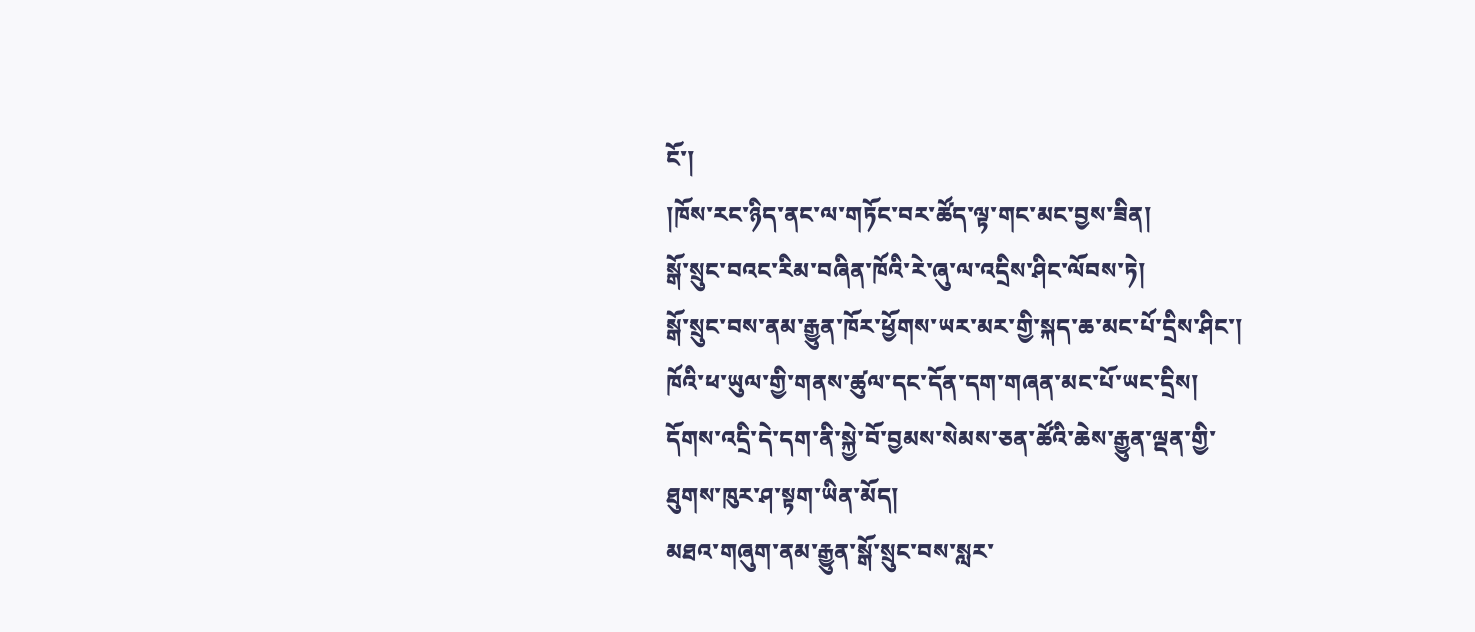ངོ་།
།ཁོས་རང་ཉིད་ནང་ལ་གཏོང་བར་ཚོད་ལྟ་གང་མང་བྱས་ཟིན།
སྒོ་སྲུང་བའང་རིམ་བཞིན་ཁོའི་རེ་ཞུ་ལ་འདྲིས་ཤིང་ལོབས་ཏེ།
སྒོ་སྲུང་བས་ནམ་རྒྱུན་ཁོར་ཕྱོགས་ཡར་མར་གྱི་སྐད་ཆ་མང་པོ་དྲིས་ཤིང་།
ཁོའི་ཕ་ཡུལ་གྱི་གནས་ཚུལ་དང་དོན་དག་གཞན་མང་པོ་ཡང་དྲིས།
དོགས་འདྲི་དེ་དག་ནི་སྐྱེ་བོ་བྱམས་སེམས་ཅན་ཚོའི་ཆེས་རྒྱུན་ལྡན་གྱི་ཐུགས་ཁུར་ཤ་སྟག་ཡིན་མོད།
མཐའ་གཞུག་ནམ་རྒྱུན་སྒོ་སྲུང་བས་སླར་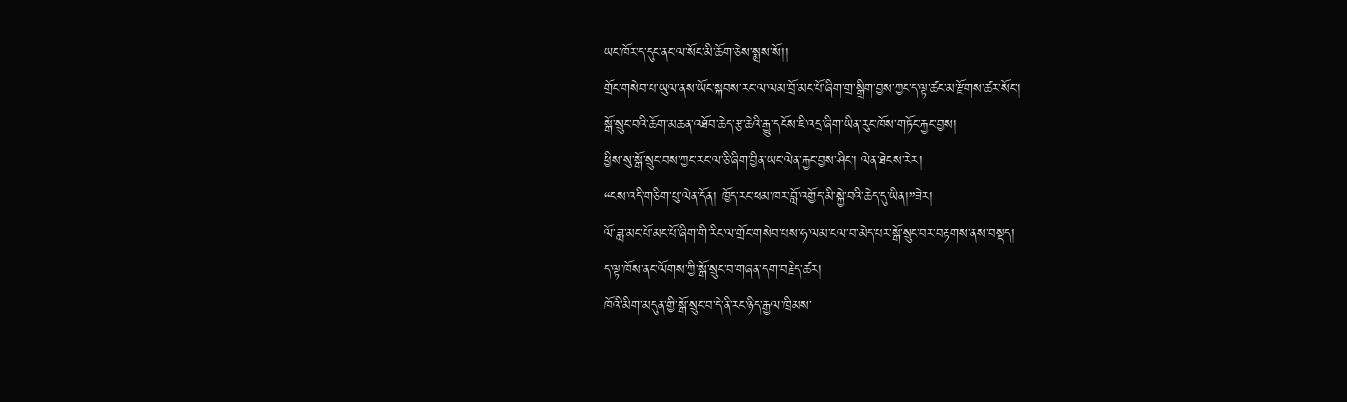ཡང་ཁོར་ད་དུང་ནང་ལ་སོང་མི་ཆོག་ཅེས་སྨྲས་སོ།།
གྲོང་གསེབ་པ་ཡུལ་ནས་ཡོང་སྐབས་རང་ལ་ལམ་བྲོ་མང་པོ་ཞིག་གྲ་སྒྲིག་བྱས་ཀྱང་ད་ལྟ་ཚང་མ་རྫོགས་ཚར་སོང་།
སྒོ་སྲུང་བའི་ཆོག་མཆན་འཐོབ་ཆེད་རྩ་ཆེའི་རྒྱུ་དངོས་ཇི་འདྲ་ཞིག་ཡིན་རུང་ཁོས་གཏོང་རྐྱང་བྱས།
ཕྱིས་སུ་སྒོ་སྲུང་བས་ཀྱང་རང་ལ་ཅི་ཞིག་བྱིན་ཡང་ལེན་རྐྱང་བྱས་ཤིང་། ལེན་ཐེངས་རེར།
“ངས་འདི་གཅིག་པུ་ལེན་དོན། ཁྱོད་རང་ཕམ་ཁར་བློ་འགྱོད་མི་སྐྱེ་བའི་ཆེད་དུ་ཡིན།”ཟེར།
ལོ་ཟླ་མང་པོ་མང་པོ་ཞིག་གི་རིང་ལ་གྲོང་གསེབ་པས་ཧ་ལམ་ངལ་བ་མེད་པར་སྒོ་སྲུང་བར་བརྟགས་ནས་བསྡད།
ད་ལྟ་ཁོས་ནང་ལོགས་ཀྱི་སྒོ་སྲུང་བ་གཞན་དག་བརྗེད་ཚར།
ཁོའི་མིག་མདུན་གྱི་སྒོ་སྲུང་བ་དེ་ནི་རང་ཉིད་རྒྱལ་ཁྲིམས་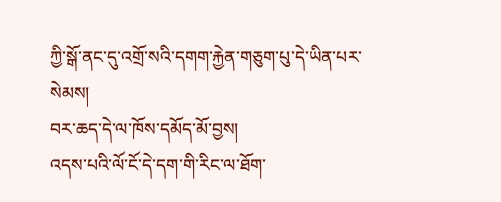ཀྱི་སྒོ་ནང་དུ་འགྲོ་སའི་དགག་རྐྱེན་གཅུག་པུ་དེ་ཡིན་པར་སེམས།
བར་ཆད་དེ་ལ་ཁོས་དམོད་མོ་བྱས།
འདས་པའི་ལོ་ངོ་དེ་དག་གི་རིང་ལ་ཐོག་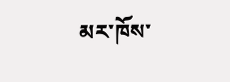མར་ཁོས་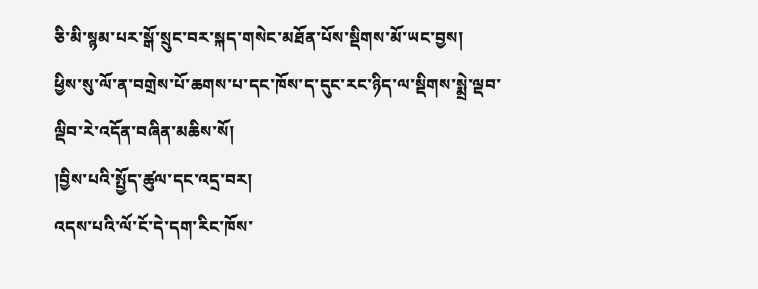ཅི་མི་སྙམ་པར་སྒོ་སྲུང་བར་སྐད་གསེང་མཐོན་པོས་སྡིགས་མོ་ཡང་བྱས།
ཕྱིས་སུ་ལོ་ན་བགྲེས་པོ་ཆགས་པ་དང་ཁོས་ད་དུང་རང་ཉིད་ལ་སྡིགས་སྨྲེ་ལྡབ་ལྡིབ་རེ་འདོན་བཞིན་མཆིས་སོ།
།བྱིས་པའི་སྤྱོད་ཚུལ་དང་འདྲ་བར།
འདས་པའི་ལོ་ངོ་དེ་དག་རིང་ཁོས་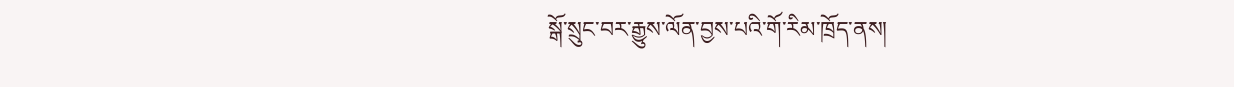སྒོ་སྲུང་བར་རྒྱུས་ལོན་བྱས་པའི་གོ་རིམ་ཁྲོད་ནས།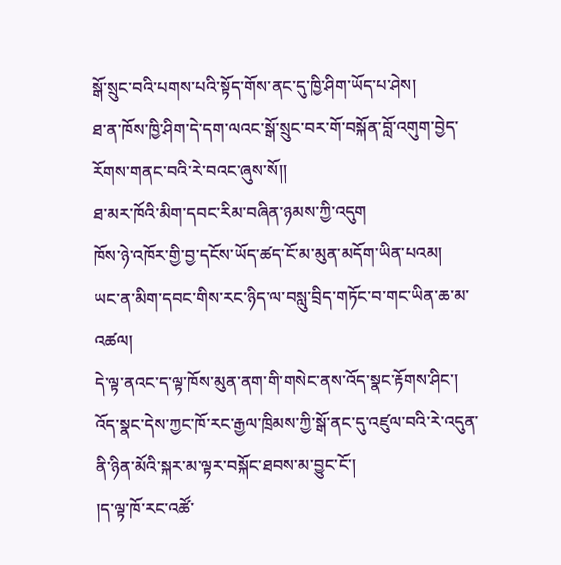སྒོ་སྲུང་བའི་པགས་པའི་སྟོད་གོས་ནང་དུ་ཁྱི་ཤིག་ཡོད་པ་ཤེས།
ཐ་ན་ཁོས་ཁྱི་ཤིག་དེ་དག་ལའང་སྒོ་སྲུང་བར་གོ་བསྐོན་བློ་འགུག་བྱེད་རོགས་གནང་བའི་རེ་བའང་ཞུས་སོ།།
ཐ་མར་ཁོའི་མིག་དབང་རིམ་བཞིན་ཉམས་ཀྱི་འདུག
ཁོས་ཉེ་འཁོར་གྱི་བྱ་དངོས་ཡོད་ཚད་ངོ་མ་མུན་མདོག་ཡིན་པའམ།
ཡང་ན་མིག་དབང་གིས་རང་ཉིད་ལ་བསླུ་བྲིད་གཏོང་བ་གང་ཡིན་ཆ་མ་འཚལ།
དེ་ལྟ་ནའང་ད་ལྟ་ཁོས་མུན་ནག་གི་གསེང་ནས་འོད་སྣང་རྟོགས་ཤིང་།
འོད་སྣང་དེས་ཀྱང་ཁོ་རང་རྒྱལ་ཁྲིམས་ཀྱི་སྒོ་ནང་དུ་འཛུལ་བའི་རེ་འདུན་ནི་ཉིན་མོའི་སྐར་མ་ལྟར་བསྐོང་ཐབས་མ་བྱུང་ངོ་།
།ད་ལྟ་ཁོ་རང་འཚོ་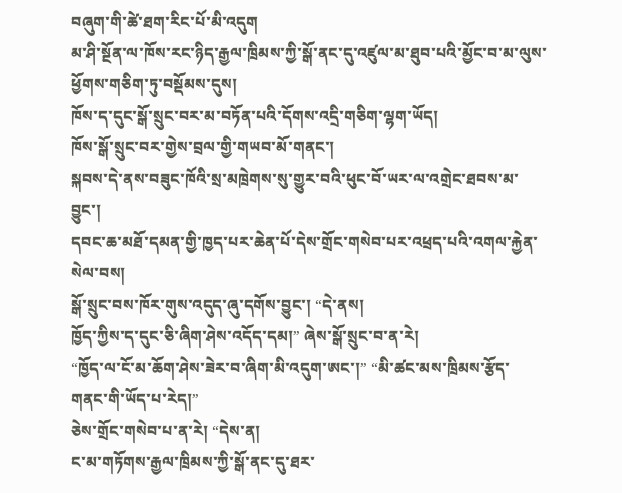བཞུག་གི་ཚེ་ཐག་རིང་པོ་མི་འདུག
མ་ཤི་སྔོན་ལ་ཁོས་རང་ཉིད་རྒྱལ་ཁྲིམས་ཀྱི་སྒོ་ནང་དུ་འཛུལ་མ་ཐུབ་པའི་མྱོང་བ་མ་ལུས་ཕྱོགས་གཅིག་ཏུ་བསྡོམས་དུས།
ཁོས་ད་དུང་སྒོ་སྲུང་བར་མ་བཏོན་པའི་དོགས་འདྲི་གཅིག་ལྷག་ཡོད།
ཁོས་སྒོ་སྲུང་བར་གྱེས་བྲལ་གྱི་གཡབ་མོ་གནང་།
སྐབས་དེ་ནས་བཟུང་ཁོའི་སྲ་མཁྲེགས་སུ་གྱུར་བའི་ཕུང་བོ་ཡར་ལ་འགྲེང་ཐབས་མ་བྱུང་།
དབང་ཆ་མཐོ་དམན་གྱི་ཁྱད་པར་ཆེན་པོ་དེས་གྲོང་གསེབ་པར་འཕྲད་པའི་འགལ་རྐྱེན་སེལ་བས།
སྒོ་སྲུང་བས་ཁོར་གུས་འདུད་ཞུ་དགོས་བྱུང་། “དེ་ནས།
ཁྱོད་ཀྱིས་ད་དུང་ཅི་ཞིག་ཤེས་འདོད་དམ།” ཞེས་སྒོ་སྲུང་བ་ན་རེ།
“ཁྱོད་ལ་ངོ་མ་ཆོག་ཤེས་ཟེར་བ་ཞིག་མི་འདུག་ཨང་།” “མི་ཚང་མས་ཁྲིམས་རྩོད་གནང་གི་ཡོད་པ་རེད།”
ཅེས་གྲོང་གསེབ་པ་ན་རེ། “དེས་ན།
ང་མ་གཏོགས་རྒྱལ་ཁྲིམས་ཀྱི་སྒོ་ནང་དུ་ཐར་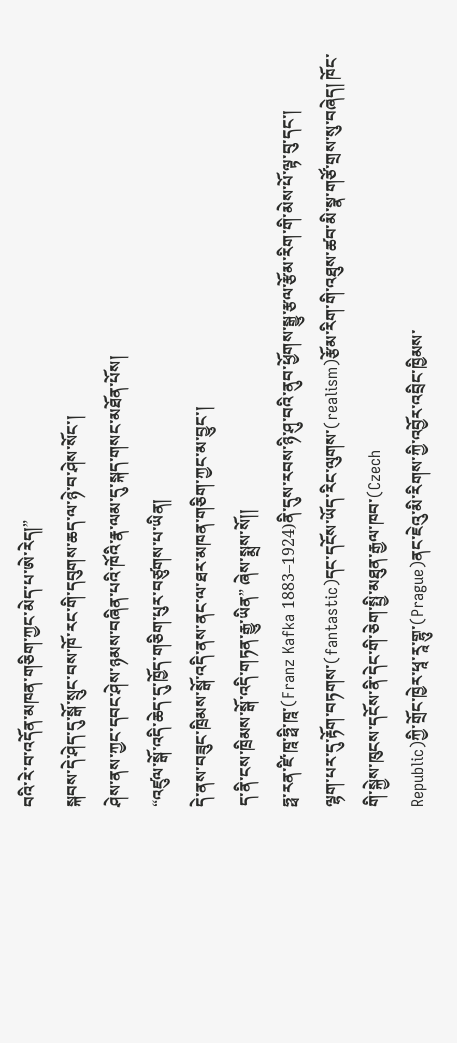བའི་རེ་བ་འདོན་མཁན་གཅིག་ཀྱང་མེད་པ་ཨེ་རེད།”
སྐབས་དེ་ཤེད་དུ་སྒོ་སྲུང་བས་ཁོ་རང་གི་དབུགས་ཆད་ལ་ཉེ་བ་ཤེས་སོང་།
ཤེས་ནས་ཀྱང་དབང་ཤེས་ཉམས་བཞིན་པའི་ཁོའི་རྣ་ལམ་དུ་སྐད་གསང་མཐོན་པོས།
“འཛུལ་སྒོ་འདི་ཆེད་དུ་ཁྱོད་གཅིག་པུར་བཙུགས་པ་ཡིན།
དེ་ནས་བཟུང་ཁྲིམས་སྒོ་འདི་ནས་ནང་ལ་ཐར་མཁན་གཅིག་ཀྱང་མ་བྱུང་།
ད་ནི་ངས་ཁྲིམས་སྒོ་འདི་གཏན་རྒྱུ་ཡིན” ཞེས་སྨྲས་སོ།།
ཧྥ་རན་ཛི་ཁཱ་ཧྥི་ཁཱ་(Franz Kafka 1883–1924)ནི་དུས་རབས་ཉི་ཤུ་བའི་ནུབ་ཕྱོགས་སྒྱུ་རྩལ་རྩོམ་རིག་གི་མེས་པོ་ལྟ་བུ་དང་།
ལྷག་པར་དུ་རྟོག་བཏགས་(fantastic)དང་དངོས་ཡོད་རིང་ལུགས་(realism)རྩོམ་རིག་གི་འཐུས་ཚབ་མི་སྣ་གཙོ་གྲས་སུ་བཞེད། ཁོང་གི་སྐྱེས་ཁུངས་དངོས་ནི་དེང་གི་ཅེག་སྤྱི་མཐུན་རྒྱལ་ཁབ་(Czech
Republic)ཀྱི་གྲོང་ཁྱེར་ཕཱ་རཱ་གྷུ་(Prague)ནང་ཇེའུ་མི་རིགས་ཀྱི་འབྱོར་འབྲིང་ཁྱིམས་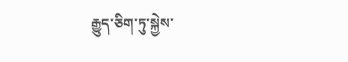རྒྱུད་ཅིག་ཏུ་སྐྱེས་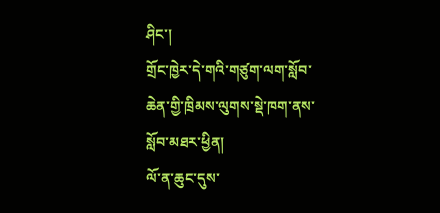ཤིང་།
གྲོང་ཁྱེར་དེ་གའི་གཙུག་ལག་སློབ་ཆེན་གྱི་ཁྲིམས་ལུགས་སྡེ་ཁག་ནས་སློབ་མཐར་ཕྱིན།
ལོ་ན་ཆུང་དུས་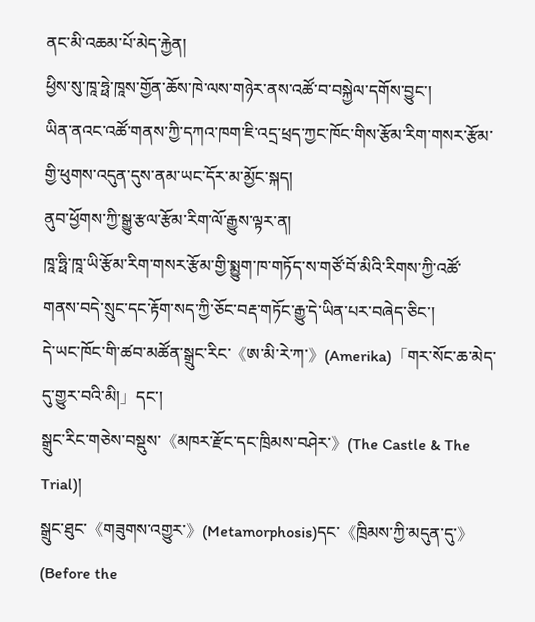ནང་མི་འཆམ་པོ་མེད་རྐྱེན།
ཕྱིས་སུ་ཁཱ་ཧྥེ་ཁཱས་གྱོན་ཆོས་ཁེ་ལས་གཉེར་ནས་འཚོ་བ་བསྐྱེལ་དགོས་བྱུང་།
ཡིན་ནའང་འཚོ་གནས་ཀྱི་དཀའ་ཁག་ཇི་འདྲ་ཕྲད་ཀྱང་ཁོང་གིས་རྩོམ་རིག་གསར་རྩོམ་གྱི་ཕུགས་འདུན་དུས་ནམ་ཡང་དོར་མ་མྱོང་སྐད།
ནུབ་ཕྱོགས་ཀྱི་སྒྱུ་རྩལ་རྩོམ་རིག་ལོ་རྒྱུས་ལྟར་ན།
ཁཱ་ཧྥི་ཁཱ་ཡི་རྩོམ་རིག་གསར་རྩོམ་གྱི་སྨྱུག་ཁ་གཏོད་ས་གཙོ་བོ་མིའི་རིགས་ཀྱི་འཚོ་གནས་བདེ་སྲུང་དང་རྟོག་སད་ཀྱི་ཅོང་བརྡ་གཏོང་རྒྱུ་དེ་ཡིན་པར་བཞེད་ཅིང་།
དེ་ཡང་ཁོང་གི་ཚབ་མཚོན་སྒྲུང་རིང་《ཨ་མི་རེ་ཀ་》(Amerika)「གར་སོང་ཆ་མེད་དུ་གྱུར་བའི་མི།」དང་།
སྒྲུང་རིང་གཅེས་བསྡུས་《མཁར་རྫོང་དང་ཁྲིམས་བཤེར་》(The Castle & The Trial)།
སྒྲུང་ཐུང་《གཟུགས་འགྱུར་》(Metamorphosis)དང་《ཁྲིམས་ཀྱི་མདུན་དུ་》(Before the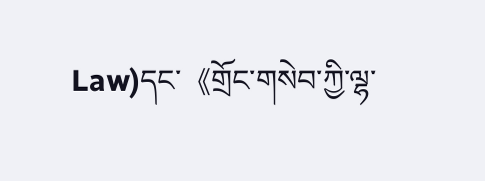Law)དང་《གྲོང་གསེབ་ཀྱི་ལྷ་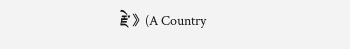རྗེ་》(A Country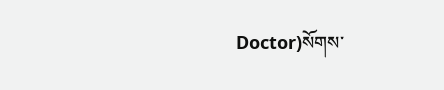Doctor)སོགས་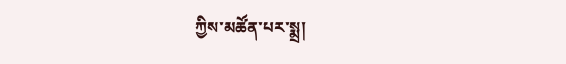ཀྱིས་མཚོན་པར་སྨྲ།